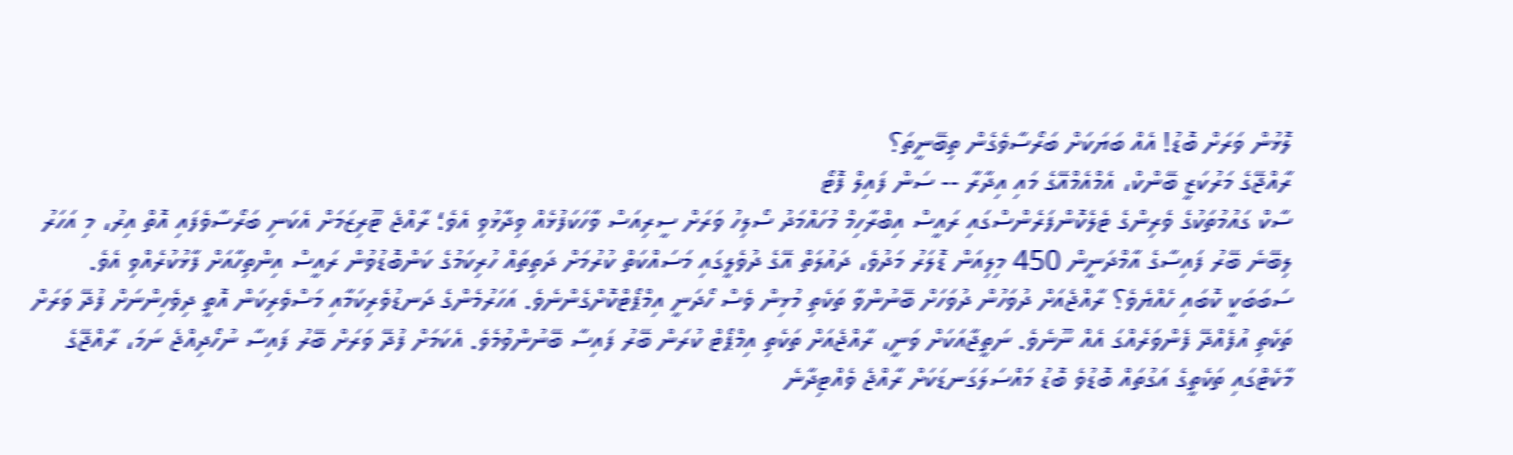ލޮޅުން ވަރަށް ބޮޑު! އެއް ބަޔަކަށް ބަރޯސާވެގެން ތިބޭނީތަ؟
ރާއްޖޭގެ މަރުކަޒީ ބޭންކް، އެމްއެމްއޭގެ މައި އިދާރާ -- ސަން ފައިލް ފޮޓޯ
ސާކް ގައުމުތަކުގެ ވެރިންގެ ޓެލެކޮންފަރެންސްގައި ރައީސް އިބްރާހިމް މުހައްމަދު ސޯލިހު ވަރަށް ސީރިއަސް ވާހަކަފުޅެއް ވިދާޅުވި އެވެ؛ ރާއްޖެ ޓޫރިޒަމަށް އެކަނި ބަރޯސާވެފައި އޮތް އިރު، މި އަހަރު ލިބޭނެ ބޭރު ފައިސާގެ އާމްދަނީން 450 މިލިއަން ޑޮލަރު މަދުވެ، ދައުލަތް އޭގެ ދުވެލީގައި މަސައްކަތް ކުރުމަށް ދަތިތައް ހުރިކަމުގެ ކަންބޮޑުވުން ރައީސް އިންތިހާއަށް ފާޅުކުރެއްވި އެވެ.
ސަބަބަކީ ކޮބައި ހެއްޔެވެ؟ ރާއްޖެއަށް ދުވަހުން ދުވަހަށް ބޭނުންވާ ތަކެތި މުޅިން ވެސް ހޯދަނީ އިމްޕޯޓްކޮށްގެންނެވެ. އަހަރުމެންގެ ދަނޑުވެރިކަމާއި މަސްވެރިކަން އޮތީ ދިވެހިންނަށް ފުދޭ ވަރަށް ތަކެތި އުފެއްދޭ ފެންވަރެއްގަ އެއް ނޫނެވެ. ނަތީޖާއަކަށް ވަނީ، ރާއްޖެއަށް ތަކެތި އިމްޕޯޓް ކުރަން ބޭރު ފައިސާ ބޭނުންވުމެވެ. އެކަމަށް ފުދޭ ވަރަށް ބޭރު ފައިސާ ނުހޯދިއްޖެ ނަމަ، ރާއްޖޭގެ މާކެޓްގައި ތަކެތީގެ އަގުތައް ބޮޑުވެ ބޮޑު މައްސަލަގަނޑަކަށް ރާއްޖެ ވެއްޓިދާނެ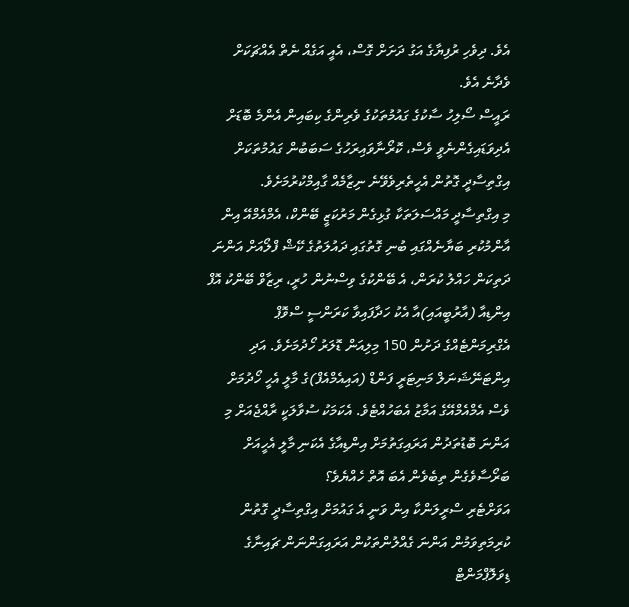އެވެ. ދިވެހި ރުފިޔާގެ އަގު ދަށަށް ގޮސް، އެއީ އަގެއް ނެތް އެއްޗަކަށް ވެދާނެ އެވެ.
ރައީސް ސޯލިހު ސާކުގެ ގައުމުތަކުގެ ވެރިންގެ ކިބައިން އެންމެ ބޮޑަށް އެދިވަޑައިގެންނެވީ ވެސް، ކޮރޯނާވައިރަހުގެ ސަބަބުން ގައުމުތަކަށް އިގްތިސާދީ ގޮތުން އެހީތެރިވެވޭނެ ނިޒާމެއް ގާއިމްކުރުމަށެވެ.
މި އިގްތިސާދީ މައްސަލަތަކާ ގުޅިގެން މަރުކަޒީ ބޭންކް، އެމްއެމްއޭ އިން އާންމުކުރި ބަޔާނެއްގައި ބުނި ގޮތުގައި ދައުލަތުގެ ކޭޝް ފްލޯއަށް އަންނަ ދަތިކަން ހައްލު ކުރަން، އެ ބޭންކުގެ ވިސްނުން ހުރީ، ރިޒާވް ބޭންކު އޮފް އިންޑިއާ (އާރުބީއައި)އާ އެކު ހަދާފައިވާ ކަރަންސީ ސްވޮޕް އެގްރިމަންޓެއްގެ ދަށުން 150 މިލިއަން ޑޮލަރު ހޯދުމަށެވެ. އަދި އިންޓަނޭޝަނަލް މަނިޓަރީ ފަންޑް (އައިއެމްއެފް)ގެ މާލީ އެހީ ހޯދުމަށް ވެސް އެމްއެމްއޭގެ އަމާޒު އެބަހުއްޓެވެ. އެކަމަކު ސުވާލަކީ ރާއްޖެއަށް މި އަންނަ ބޮޑުތަދުން އަރައިގަތުމަށް އިންޑިއާގެ އެކަނި މާލީ އެހީއަށް ބަރޯސާވެގެން ތިބެވެން އެބަ އޮތް ހެއްޔެވެ؟
އަވަށްޓެރި ސްރީލަންކާ އިން ވަނީ އެ ގައުމަށް އިގްތިސާދީ ގޮތުން ކުރިމަތިވަމުން އަންނަ ގެއްލުންތަކުން އަރައިގަންނަން ޗައިނާގެ ޑިވަލޮޕްމަންޓް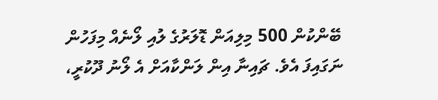ބޭންކުން 500 މިލިއަން ޑޮލަރުގެ ލުއި ލޯނެއް މިފަހުން ނަގައިފަ އެވެ. ޗައިނާ އިން ލަންކާއަށް އެ ލޯނު ދޫކުރީ،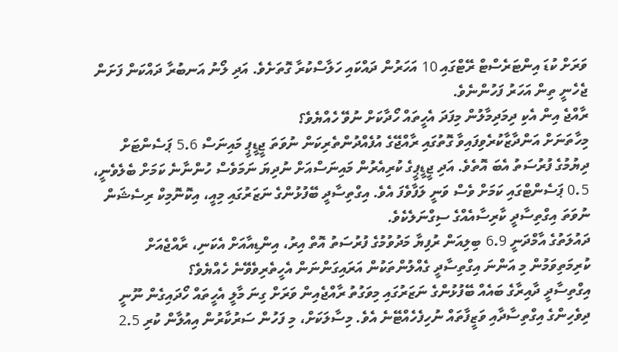ވަރަށް ކުޑަ އިންޓަރެސްޓް ރޭޓްގައި 10 އަހަރުން ދައްކައި ހަލާސްކުރާ ގޮތަށެވެ. އަދި ލޯނު އަނބުރާ ދައްކަން ފަށަން ޖެހެނީ ތިން އަހަރު ފަހުންނެވެ.
ރާއްޖެ އިން އެކި ދިމަދިމާލުން މިފަދަ އެހީތައް ހޯދާކަށް ނުވޭ ހެއްޔެވެ؟
މިހާތަނަށް އަންދާޒާކުރެވިފައިވާ ގޮތުގައި ރާއްޖޭގެ އުފެއްދުންތެރިކަން ނުވަތަ ޖީޑީޕީ މައިނަސް 5.6 ޕަސެންޓަށް ދިޔުމުގެ ފުރުސަތު އެބަ އޮތެވެ. އަދި ޖީޑީޕީގެ ކުރިއެރުން މައިނަސްއަށް ނުދިޔަ ނަމަވެސް ހުންނާނެ ކަމަށް ބެލެވެނީ، 0.5 ޕަސެންޓްގައި ކަމަށް ވެސް ވަނީ ލަފާވެފަ އެވެ. އިގްތިސާދީ ބޭފުޅުންގެ ނަޒަރުގައި މިއީ، އިކޮނޮމިކް ރިސެޝަން ނުވަތަ އިގްތިސާދީ ކާރިސާއެއްގެ ސިގްނަލެކެވެ.
ދައުލަތުގެ އާމްދަނީ 6.9 ބިލިއަން ރުފިޔާ މަދުވުމުގެ ފުރުސަތު އޮތް އިރު، އިންޑިއާއަށް އެކަނި، ރާއްޖެއަށް ކުރިމަތިވަމުން މި އަންނަ އިގްތިސާދީ ގެއްލުންތަކުން އަރައިގަންނަން އެހީތެރިވެވޭނެ ހެއްޔެވެ؟
އިގްތިސާދީ ދާއިރާގެ ބައެއް ބޭފުޅުންގެ ނަޒަރުގައި މިވަގުތު ރާއްޖެއިން ވަރަށް ގިނަ މާލީ އެހީތައް ހޯދައިގެން ނޫނީ ދިވެހިންގެ އިގްތިސާދާއި ވަޒީފާތައް ނުހިފެހެއްޓޭނެ އެވެ. މިސާލަކަށް، މި ފަހުން ސަރުކާރުން އިއުލާން ކުރި 2.5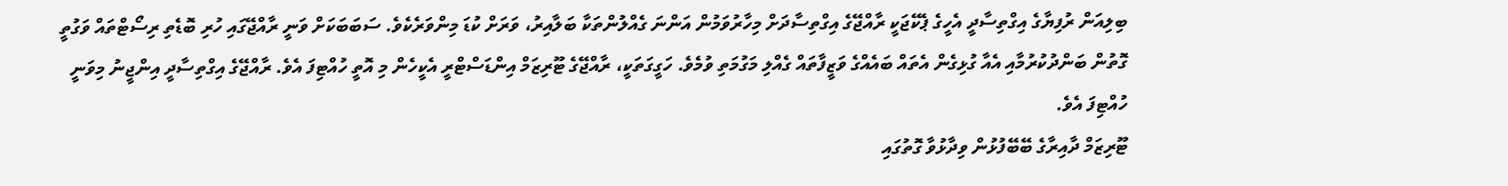ބިލިއަން ރުފިޔާގެ އިގްތިސާދީ އެހީގެ ޕެކޭޖަކީ ރާއްޖޭގެ އިގްތިސާދަށް މިހާރުވަމުން އަންނަ ގެއްލުންތަކާ ބަލާއިރު، ވަރަށް ކުޑަ މިންވަރެކެވެ. ސަބަބަކަށް ވަނީ ރާއްޖޭގައި ހުރި ބޮޑެތި ރިސޯޓްތައް ވަގުތީ ގޮތުން ބަންދުކުރުމާއި އެއާ ގުޅިގެން އެތައް ބައެއްގެ ވަޒީފާތައް ގެއްލި މަގުމަތި ވުމެވެ. ހަގީގަތަކީ، ރާއްޖޭގެ ޓޫރިޒަމް އިންޑަސްޓްރީ އެކީހެން މި އޮތީ ހުއްޓިފަ އެވެ. ރާއްޖޭގެ އިގްތިސާދީ އިންޖީނު މިވަނީ ހުއްޓިފަ އެވެ.
ޓޫރިޒަމް ދާއިރާގެ ބޭބޭފުޅުން ވިދާޅުވާ ގޮތުގައި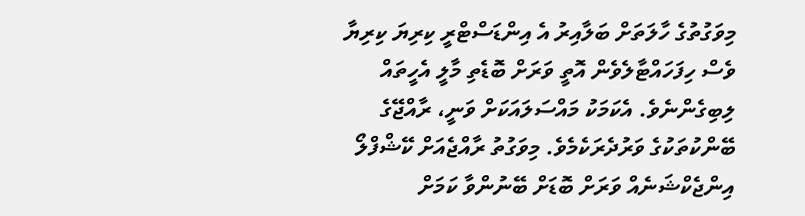މިވަގުތުގެ ހާލަތަށް ބަލާއިރު އެ އިންޑަސްޓްރީ ކިރިޔަ ކިރިޔާ ވެސް ހިފަހައްޓާލެވެން އޮތީ ވަރަށް ބޮޑެތި މާލީ އެހީތައް ލިބިގެންނެވެ. އެކަމަކު މައްސަލައަކަށް ވަނީ، ރާއްޖޭގެ ބޭންކުތަކުގެ ވަރުދެރަކެމެވެ. މިވަގުތު ރާއްޖެއަށް ކޭޝްފްލޯ އިންޖެކްޝަނެއް ވަރަށް ބޮޑަށް ބޭނުންވާ ކަމަށް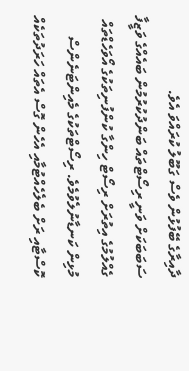ދާއިރާގެ ބޭފުޅުން ވެސް ގަބޫލު ކުރައްވަ އެވެ.
ސަބަބަކަށް ވަނީ ރިސޯޓްތައް ބަންދުކުރުމުން ބައެއްގެ ވަޒީފާ ގެއްލުމުގެ އިތުރަށް ރިސޯޓް ހިންގާ ކުންފުނިތަކުގެ އޯވަހެޑްތައް މުޅިން ކަނޑާނުލެވުމެވެ. ރިސޯޓްތަކުގެ މެއިންޓަނެންސް ކޮސްޓާއި ރަށް ބެލެހެއްޓުމާއި އެހެން ގޮސް އެތައް ހަރަދުތަކެއް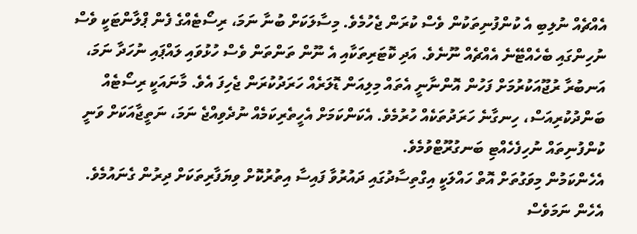އެއްޗެއް ނުލިބި އެ ކުންފުނިތަކުން ވެސް ކުރަން ޖެހުމެވެ. މިސާލަކަށް ބުނާ ނަމަ، ރިސޯޓެއްގެ ފެން ޕްލާންޓަކީ ވެސް ނުހިންގައި ބެހެއްޓޭނެ އެއްޗެއް ނޫނެވެ. އަދި ކޮޓަރިތަކާއި އެ ނޫން ތަންތަން ވެސް ހުޅުވައި ލައްޕައި ނުހަދާ ނަމަ، އަނބުރާ ރުޖޫއަކުރުމަށް ފަހުން އޮންނާނީ އެތައް މިލިއަން ޑޮލަރެއް ހަރަދުކުރަން ޖެހިފަ އެވެ. މާނައަކީ ރިސޯޓެއް ބަންދުކުރިއަސް، ހިނގާނެ ހަރަދުތަކެއް ހުރުމެވެ. އެކަންކަމަށް އެހީތެރިކަމެއް ނުދެވިއްޖެ ނަމަ، ނަތީޖާއަކަށް ވަނީ ކުންފުނިތައް ނުހިފެހެއްޓި ބަނގުރޫޓްވުމެވެ.
އެހެންކަމުން މިވަގުތަށް އޮތް ހައްލަކީ އިގްތިސާދުގައި ދައުރުވާ ފައިސާ އިތުރުކޮށް ވިޔަފާރިތަކަށް ދިރުން ގެނައުމެވެ. އެހެން ނަމަވެސް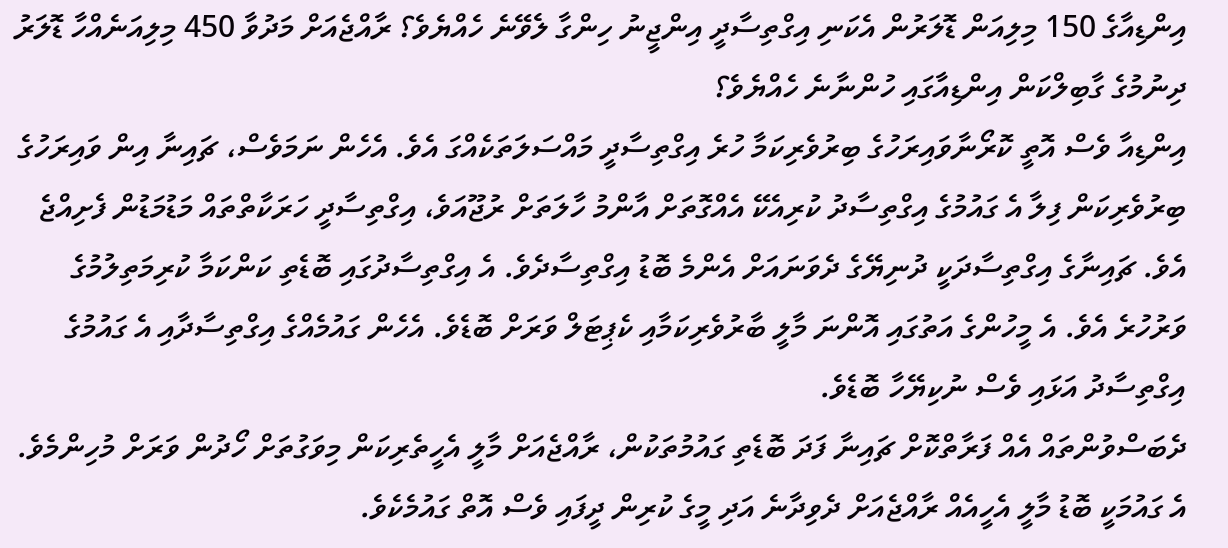އިންޑިއާގެ 150 މިލިއަން ޑޮލަރުން އެކަނި އިގްތިސާދީ އިންޖީނު ހިންގާ ލެވޭނެ ހެއްޔެވެ؟ ރާއްޖެއަށް މަދުވާ 450 މިލިއަނެއްހާ ޑޮލަރު ދިނުމުގެ ގާބިލްކަން އިންޑިއާގައި ހުންނާނެ ހެއްޔެވެ؟
އިންޑިއާ ވެސް އޮތީ ކޮރޯނާވައިރަހުގެ ބިރުވެރިކަމާ ހުރެ އިގްތިސާދީ މައްސަލަތަކެއްގަ އެވެ. އެހެން ނަމަވެސް، ޗައިނާ އިން ވައިރަހުގެ ބިރުވެރިކަން ފިލާ އެ ގައުމުގެ އިގްތިސާދު ކުރިއެކޭ އެއްގޮތަށް އާންމު ހާލަތަށް ރުޖޫއަވެ، އިގްތިސާދީ ހަރަކާތްތައް މަޑުމަޑުން ފެށިއްޖެ އެވެ. ޗައިނާގެ އިގްތިސާދަކީ ދުނިޔޭގެ ދެވަނައަށް އެންމެ ބޮޑު އިގްތިސާދެވެ. އެ އިގްތިސާދުގައި ބޮޑެތި ކަންކަމާ ކުރިމަތިލުމުގެ ވަރުހުރެ އެވެ. އެ މީހުންގެ އަތުގައި އޮންނަ މާލީ ބާރުވެރިކަމާއި ކެޕިޓަލް ވަރަށް ބޮޑެވެ. އެހެން ގައުމެއްގެ އިގްތިސާދާއި އެ ގައުމުގެ އިގްތިސާދު އަޅައި ވެސް ނުކިޔޭހާ ބޮޑެވެ.
ދެބަސްވުންތައް އެއް ފަރާތްކޮށް ޗައިނާ ފަދަ ބޮޑެތި ގައުމުތަކުން، ރާއްޖެއަށް މާލީ އެހީތެރިކަން މިވަގުތަށް ހޯދުން ވަރަށް މުހިންމެވެ. އެ ގައުމަކީ ބޮޑު މާލީ އެހީއެއް ރާއްޖެއަށް ދެވިދާނެ އަދި މީގެ ކުރިން ދީފައި ވެސް އޮތް ގައުމެކެވެ.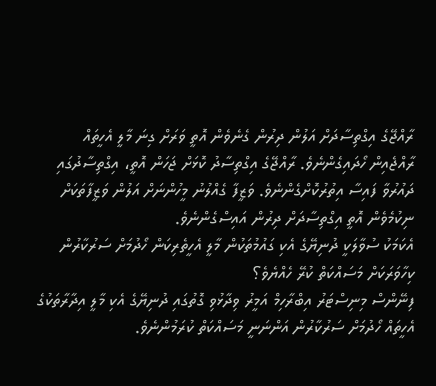ރާއްޖޭގެ އިގްތިސާދަށް އަލުން ދިރުން ގެނެވެން އޮތީ ވަރަށް ގިނަ މާލީ އެހީތައް ރާއްޖެއިން ހޯދައިގެންނެވެ. ރާއްޖޭގެ އިގްތިސާދު ކޮޅަށް ޖަހަން އޮތީ، އިގްތިސާދުގައި ދައުރުވާ ފައިސާ އިތުރުކޮށްގެންނެވެ. ވަޒީފާ ގެއްލުނު މީހުންނަށް އަލުން ވަޒީފާތަކަށް ނިކުމެވެން އޮތީ އިގްތިސާދަށް ދިރުން އައިސްގެންނެވެ.
އެކަމަކު ސުވާލަކީ ދުނިޔޭގެ އެކި ގައުމުތަކުން މާލީ އެހީތެރިކަން ހޯދުމަށް ސަރުކާރުން ކިހާވަރަކަށް މަސައްކަތް ކުރޭ ހެއްޔެވެ؟
ފިނޭންސް މިނިސްޓަރު އިބްރާހިމް އަމީރު ވިދާޅުވި ގޮތުގައި ދުނިޔޭގެ އެކި މާލީ އިދާރާތަކުގެ އެހީތައް ހޯދުމަށް ސަރުކާރުން އަންނަނީ މަސައްކަތް ކުރަމުންނެވެ.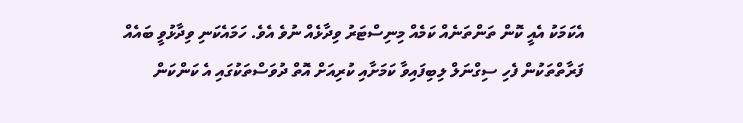އެކަމަކު އެއީ ކޮން ތަންތަނެއް ކަމެއް މިނިސްޓަރު ވިދާޅެއް ނުވެ އެވެ. ހަމައެކަނި ވިދާޅުވީ ބައެއް ފަރާތްތަކުން ފެހި ސިގްނަލް ލިބިފައިވާ ކަމަށާއި ކުރިއަށް އޮތް ދުވަސްތަކުގައި އެ ކަންކަން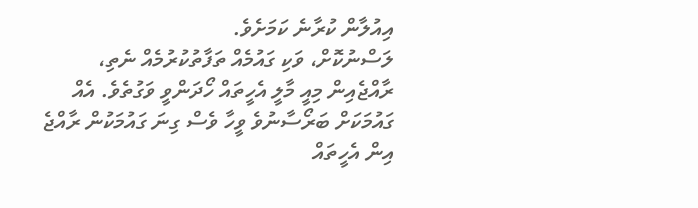އިއުލާން ކުރާނެ ކަމަށެވެ.
ލަސްނުކޮށް، ވަކި ގައުމެއް ތަފާތުކުރުމެއް ނެތި، ރާއްޖެއިން މިއީ މާލީ އެހީތައް ހޯދަންވީ ވަގުތެވެ. އެއް ގައުމަކަށް ބަރޯސާނުވެ ވީހާ ވެސް ގިނަ ގައުމަކުން ރާއްޖެ އިން އެހީތައް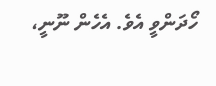ހޯދަންވީ އެވެ. އެހެން ނޫނީ،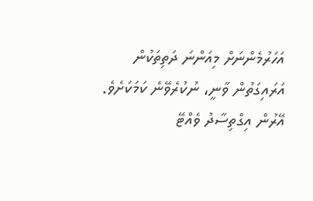އަހަރުމެންނަށް މިއަންނަ ދަތިތަކުން އަރައިގަތުން ވާނީ، ނުކުރެވޭނެ ކަމަކަށެވެ. އޭރުން އިގްތިސާދު ވެއްޓޭ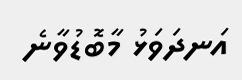އަނދަވަޅު މާބޮޑުވާނެ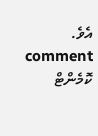އެވެ.
comment ކޮމެންޓް